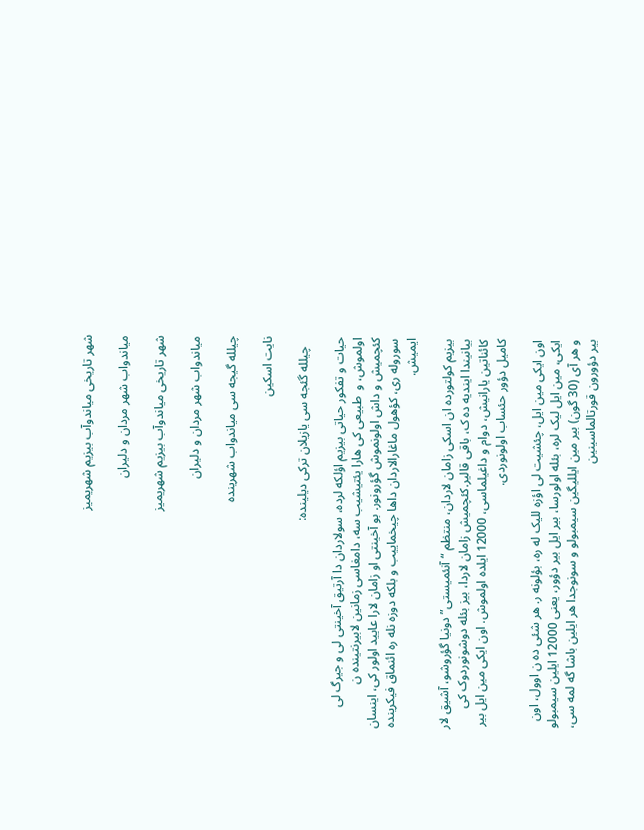شهر تاریخی میاندوآب بیزیم شهریمیز

میاندواب شهر مردان و دلیران

شهر تاریخی میاندوآب بیزیم شهریمیز

میاندواب شهر مردان و دلیران

چیلله گیجه سی میاندواب شهرینده

نایت اسکین

   چیلله گئجه سی یازیلان ترکی دیلینده:

حیات و تفکور حیاتی بیزیم اؤلکه لرده، سولاردان دا آرتیق آخینتی لی و جیرگ لی اولموش، و  طبیعی کی هارا یئتیشیب سه، دامغاسی زمانین لابیرنتینده ن کئچمیش و داش اولونموش گؤرونور. بو آخینتی او زامان لارا عایید اولور کی، اینسان سوروله ری، کؤهول ماغارالاردان داها چیخماییب و بلکه دوزه نله ره ائنماق فیکرینده ایمیش.

بیزیم کولتورده ان اسکی زامان لاردان، منتظم “آنئمیستی” دونیا گؤروشو، آشیق لار بیانیندا ایندیه ده ک، باقی قالیر.کئچمیش زامان لاردا، بیز بئله دوشونوردوک کی کائناتین یارانیش، دوام و داغیلماسی، 12000 ایلده اولموش. اون ایکی مین ایل بیر کامیل دؤور حئساب اولونوردی.

اون ایکی مین ایل، چئشیت لی اؤزه للیک له ره، بؤلونه ر. هر شئی ده ن اوول، اون ایکی، مین ایل لیک لره، بئله اولورسا، بیر ایل بیر دؤور، یعنی 12000 ایلین سیمبولو و هر آی (30 گون) بیر مین ایللیگین سیمبولو و سونوجدا هر ایلین باشا گه لمه سی، بیر دؤورون قورتالماسینین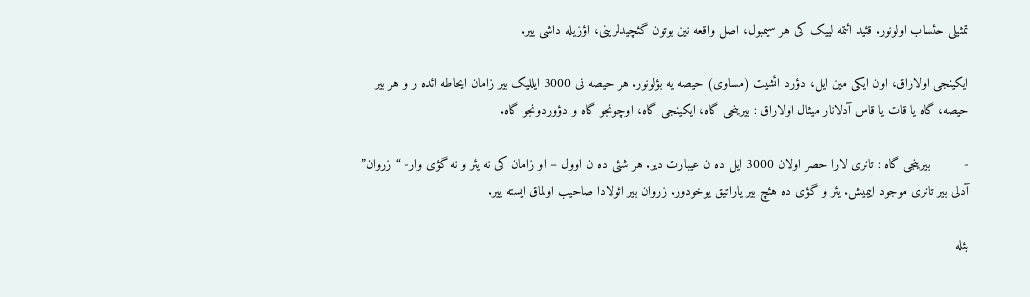تمثیلی حئساب اولونور. قئید ائتمه لییک کی هر سیمبول، اصل واقعه نین بوتون گئچیدلرینی، اؤزیله داشی ییر.

ایکینجی اولاراق، اون ایکی مین ایل، دؤرد ائشیت (مساوی) حیصه یه بؤلونور. هر حیصه نی 3000 ایللیک بیر زامان ایحاطه ائده ر و هر بیر حیصه، گاه یا قات یا قاس آدلانار میثال اولاراق : بیرینجی گاه، ایکینجی گاه، اوچونجو گاه و دؤوردونجو گاه.

-         بیرینجی گاه : تانری لارا حصر اولان 3000 ایل ده ن عیبارت دیر. هر شئی ده ن اوول – او زامان کی نه یئر و نه گؤی وار- “زروان” آدلی بیر تانری موجود اییمیش. یئر و گؤی ده هئچ بیر یاراتیق یوخودور. زروان بیر ائولادا صاحیب اولماق ایسته ییر.

بئله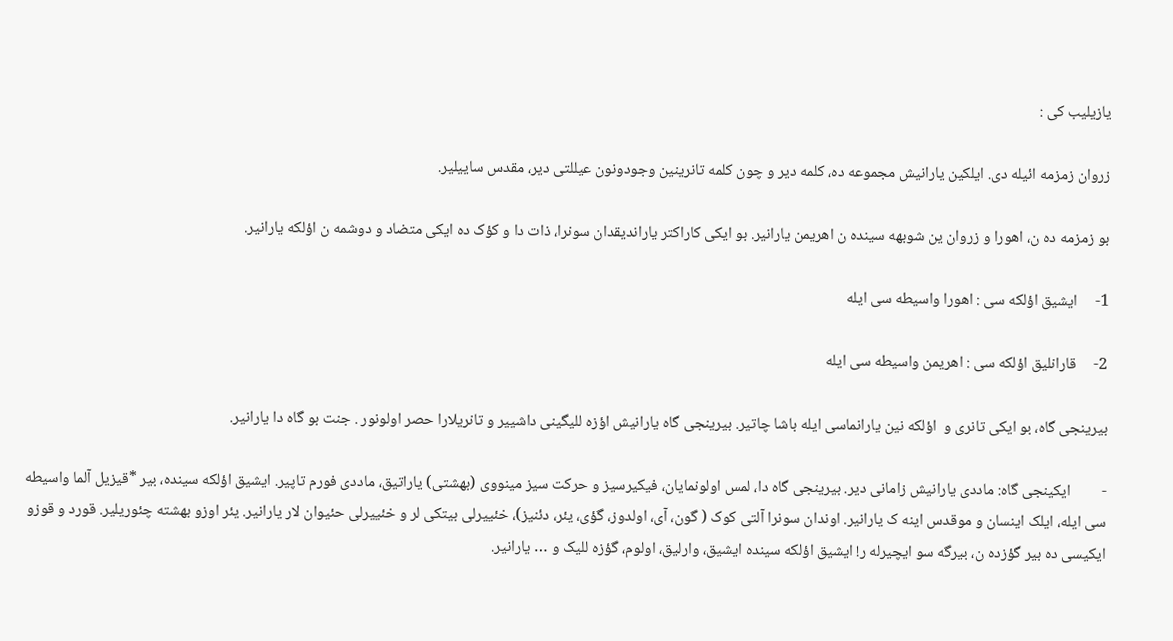یازیلیب کی :

زروان زمزمه ائیله دی. ایلکین یارانیش مجموعه ده، کلمه دیر و چون کلمه تانرینین وجودونون عیللتی دیر، مقدس ساییلیر.

بو زمزمه ده ن، اهورا و زروان ین شوبهه سینده ن اهریمن یارانیر. بو ایکی کاراکتر یاراندیقدان سونرا، ذات دا و کؤک ده ایکی متضاد و دوشمه ن اؤلکه یارانیر.

1-     ایشیق اؤلکه سی : اهورا واسیطه سی ایله

2-     قارانلیق اؤلکه سی : اهریمن واسیطه سی ایله

بیرینجی گاه، بو ایکی تانری و  اؤلکه نین یارانماسی ایله باشا چاتیر. بیرینجی گاه یارانیش اؤزه للیگینی داشییر و تانریلارا حصر اولونور . جنت بو گاه دا یارانیر.

-         ایکینجی گاه: ماددی یارانیش زامانی دیر. بیرینجی گاه دا، لمس اولونمایان، فیکیرسیز و حرکت سیز مینووی (بهشتی) یاراتیق، ماددی فورم تاپیر. ایشیق اؤلکه سینده، بیر *قیزیل آلما واسیطه سی ایله، ایلک اینسان و موقدس اینه ک یارانیر. اوندان سونرا آلتی کوک ( گون، آی، اولدوز، گؤی، یئر، دئنیز)، خئییرلی بیتکی لر و خئییرلی حئیوان لار یارانیر. یئر اوزو بهشته چئوریلیر. قورد و قوزو ایکیسی ده بیر گؤزده ن، بیرگه سو ایچیرله ر! ایشیق اؤلکه سینده ایشیق، وارلیق، اولوم، گؤزه للیک و … یارانیر.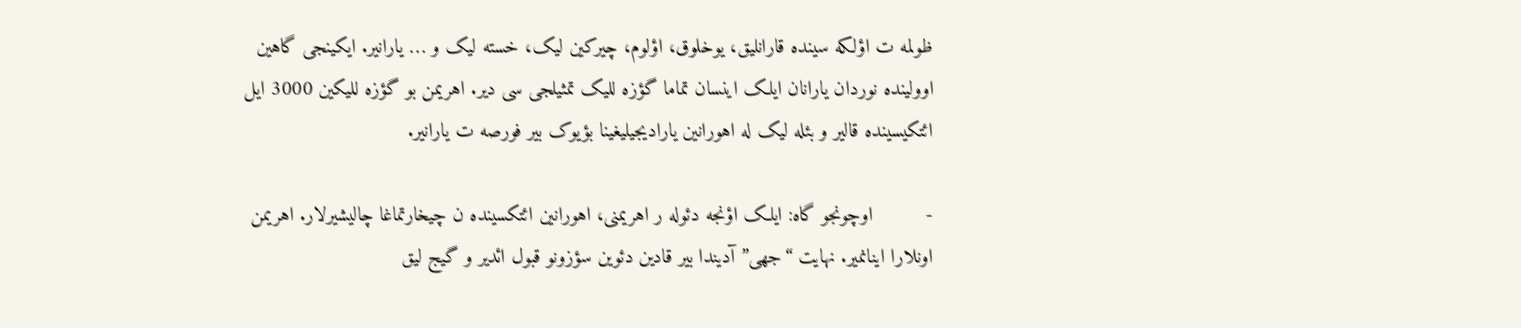ظولمه ت اؤلکه سینده قارانلیق، یوخلوق، اؤلوم، چیرکین لیک، خسته لیک و … یارانیر. ایکینجی گاهین اوولینده نوردان یارانان ایلک اینسان تماما گؤزه للیک تمثیلجی سی دیر. اهریمن بو گؤزه للیکین 3000 ایل ائتکیسینده قالیر و بئله لیک له اهورانین یارادیجیلیغینا بؤیوک بیر فورصه ت یارانیر.

-         اوچونجو گاه: ایلک اؤنجه دئوله ر اهریمنی، اهورانین ائتکسینده ن چیخارتماغا چالیشیرلار. اهریمن اونلارا اینانمیر. نهایت “جهی” آدیندا بیر قادین دئوین سؤزونو قبول ائدیر و گیج لیق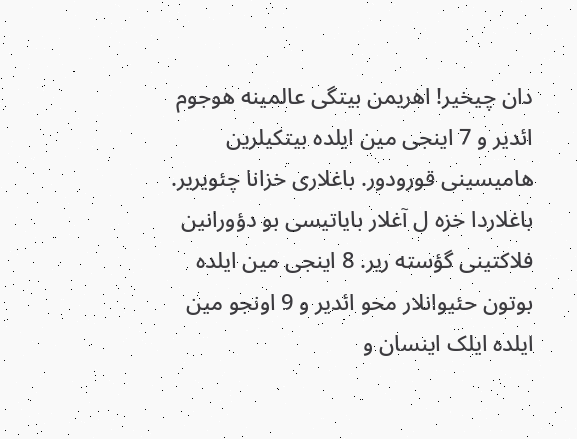دان چیخیر! اهریمن بیتگی عالمینه هوجوم ائدیر و 7 اینجی مین ایلده بیتکیلرین هامیسینی قورودور. باغلاری خزانا چئویریر. باغلاردا خزه ل آغلار بایاتیسی بو دؤورانین فلاکتینی گؤسته ریر. 8 اینجی مین ایلده بوتون حئیوانلار محو ائدیر و 9 اونجو مین ایلده ایلک اینسان و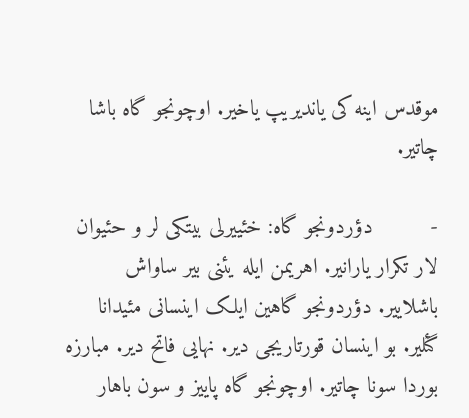موقدس اینه کی یاندیریپ یاخیر. اوچونجو گاه باشا چاتیر.

-         دؤردونجو گاه: خئییرلی بیتکی لر و حئیوان لار تکرار یارانیر. اهریمن ایله یئنی بیر ساواش باشلاییر. دؤردونجو گاهین ایلک اینسانی مئیدانا گئلیر. بو اینسان قورتاریجی دیر. نهایی فاتح دیر. مبارزه بوردا سونا چاتیر. اوچونجو گاه پاییز و سون باهار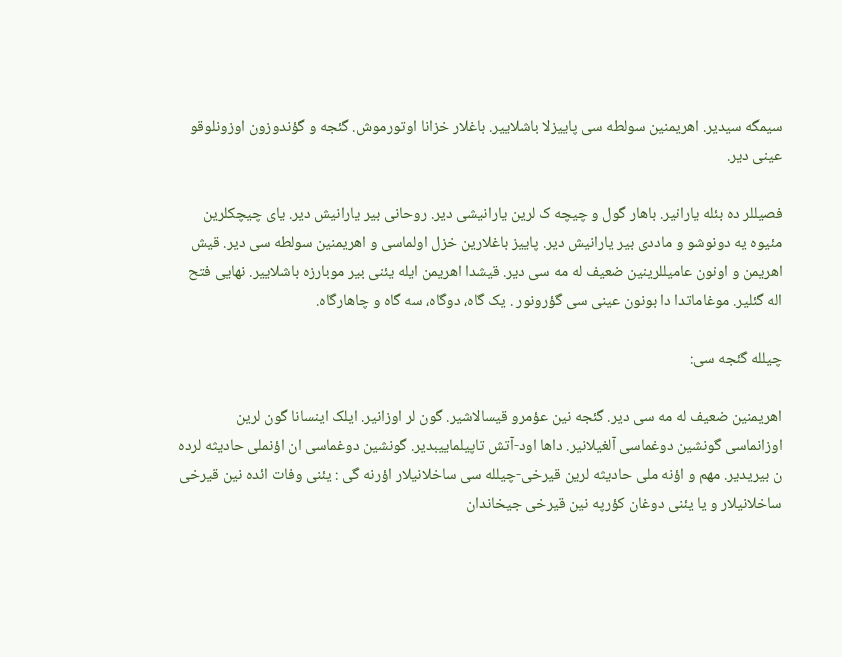سیمگه سیدیر. اهریمنین سولطه سی پاییزلا باشلاییر. باغلار خزانا اوتورموش. گئجه و گؤندوزون اوزونلوقو عینی دیر.

فصیللر ده بئله یارانیر. باهار گول و چیچه ک لرین یارانیشی دیر. روحانی بیر یارانیش دیر. یای چیچکلرین مئیوه یه دونوشو و ماددی بیر یارانیش دیر. پاییز باغلارین خزل اولماسی و اهریمنین سولطه سی دیر. قیش اهریمن و اونون عامیللرینین ضعیف له مه سی دیر. قیشدا اهریمن ایله یئنی بیر موبارزه باشلاییر. نهایی فتح اله گئلیر. موغاماتدا دا بونون عینی سی گؤرونور . یک گاه، دوگاه، سه گاه و چاهارگاه.

چیلله گئجه سی:

اهریمنین ضعیف له مه سی دیر. گئجه نین عؤمرو قیسالاشیر. گون لر اوزانیر. ایلک اینسانا گون لرین اوزانماسی گونشین دوغماسی آلغیلانیر. داها اود-آتش تاپیلماییبدیر. گونشین دوغماسی ان اؤنملی حادیثه لرده ن بیریدیر. مهم و اؤنه ملی حادیثه لرین قیرخی-چیلله سی ساخلانیلار اؤرنه گی : یئنی وفات ائده نین قیرخی ساخلانیلار و یا یئنی دوغان کؤرپه نین قیرخی جیخاندان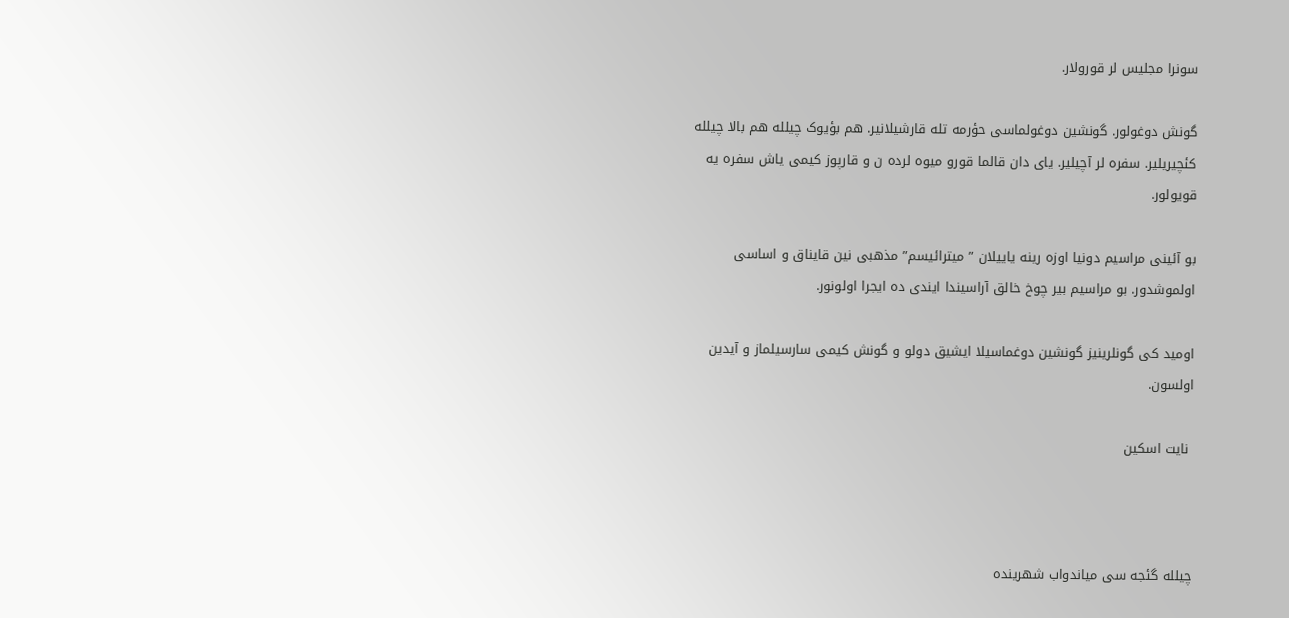سونرا مجلیس لر قورولار.

گونش دوغولور. گونشین دوغولماسی حؤرمه تله قارشیلانیر. هم بؤیوک چیلله هم بالا چیلله کئچیریلیر. سفره لر آچیلیر. یای دان قالما قورو میوه لرده ن و قارپوز کیمی یاش سفره یه قویولور.

بو آئینی مراسیم دونیا اوزه رینه یاییلان ” میترائیسم” مذهبی نین قایناق و اساسی اولموشدور. بو مراسیم بیر چوخ خالق آراسیندا ایندی ده ایجرا اولونور.

اومید کی گونلرینیز گونشین دوغماسیلا ایشیق دولو و گونش کیمی سارسیلماز و آیدین اولسون.

 نایت اسکین



چیلله گئجه سی میاندواب شهرینده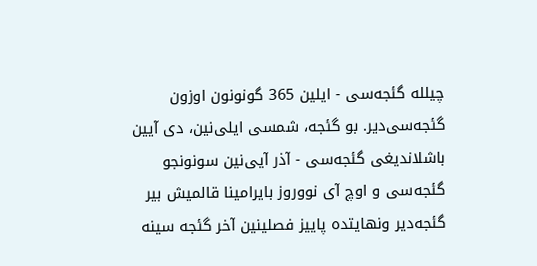چیلله گئجه‌سی - ایلین 365 گونونون اوزون گئجه‌سی‌دیر. بو گئجه، شمسی ایلی‌نین، دی آیین باشلاندیغی گئجه‌سی - آذر آیی‌نین سونونجو گئجه‌سی و اوچ آی نووروز بایرامینا قالمیش بیر گئجه‌دیر ونهایتده پاییز فصلینین آخر گئجه سینه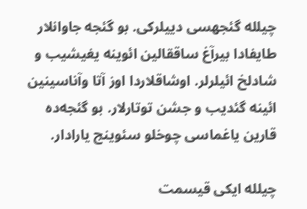چیلله گئجهسی دییلرکی. بو گئجه جاوانلار طایفادا بیرآغ ساققالین ائوینه یغیشیب و شادلخ ائیلرلر. اوشاقلاردا اوز آتا وآناسینین ائینه گئدیب و جشن توتارلار. بو گئجه‌ده قارین یاغماسی چوخلو سئوینج یارا‌دار.

چیلله ایکی قیسمت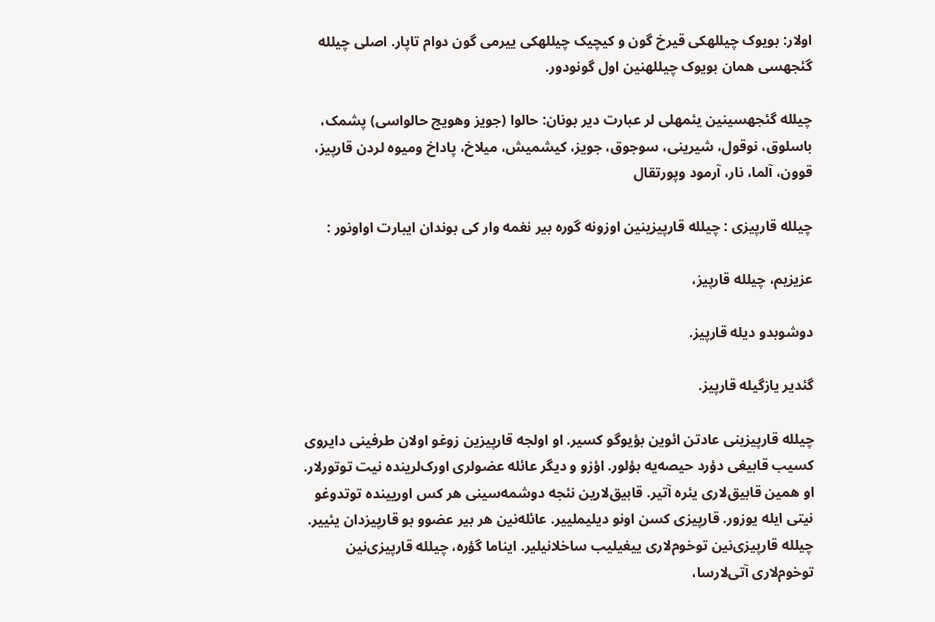اولار: بویوک چیللهکی قیرخ گون و کیچیک چیللهکی ییرمی گون دوام تاپار. اصلی چیلله گئجهسی همان بویوک چیللهنین اول گونودور.

چیلله گئجهسینین یئمهلی لر عبارت دیر بونان: حالوا (جویز وهویج حالواسی) پشمک، باسلوق، نوقول، شیرینی، سوجوق، جویز، کیشمیش، میلاخ، پاداخ ومیوه لردن قارپیز، قوون، آلما، نار، آرمود وپورتقال

چیلله قارپیزی : چیلله قارپیزینین اوزونه گوره بیر نغمه وار کی بوندان ایبارت اواونور :

عزیزیم، چیلله قارپیز،

دوشوبدو دیله قارپیز.

گئدیر یازگیله قارپیز.

چیلله قارپیزینی عادتن ائوین بؤیوگو کسیر. او اولجه قارپیزین زوغو اولان طرفینی دایروی کسیب قابیغی دؤرد حیصه‌یه بؤلور. اؤزو و دیگر عائله عضو‌لری اورک‌لرینده نیت توتورلار. او همین قابیق‌لاری یئره آتیر. قابیق‌لارین نئجه دوشمه‌سینی هر کس اوریینده توتدوغو نیتی ایله یوزور. قارپیزی کسن اونو دیلیملییر. عائله‌نین هر بیر عضوو بو قارپیزدان یئییر. چیلله قارپیزی‌نین توخوم‌لاری ییغیلیب ساخلانیلیر. ایناما گؤره، چیلله قارپیزی‌نین توخوم‌لاری آتی‌لارسا،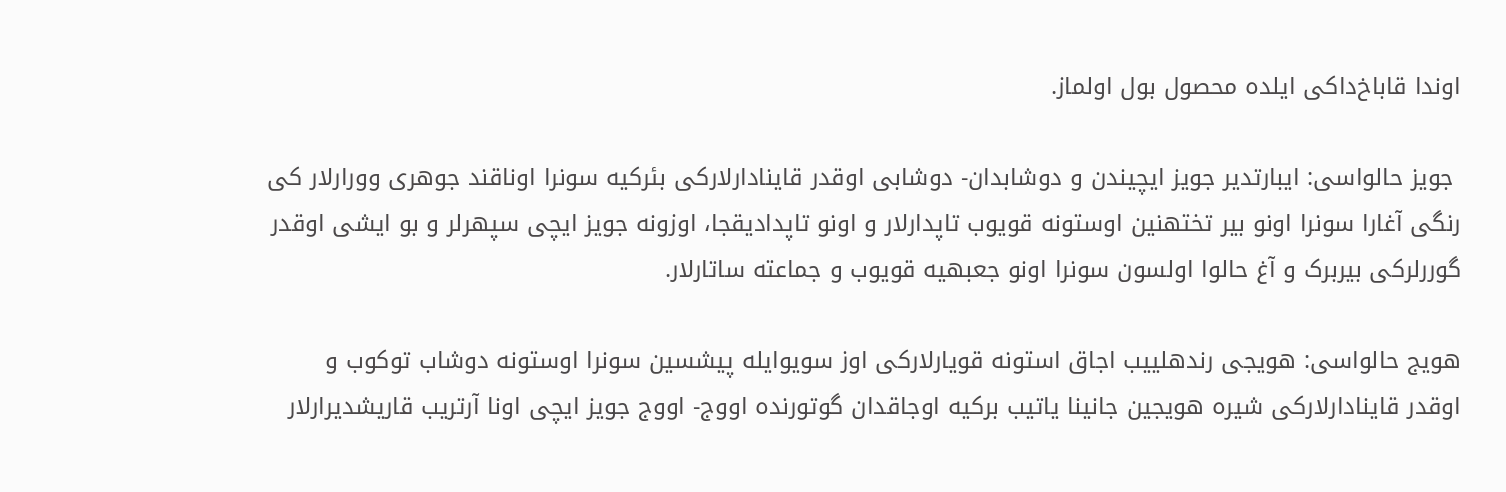اوندا قاباخ‌داکی ایلده محصول بول‌ اولماز.

 جویز حالواسی: ایبارتدیر جویز ایچیندن و دوشابدان- دوشابی اوقدر قاینادارلارکی بئرکیه سونرا اوناقند جوهری وورارلار کی رنگی آغارا سونرا اونو بیر تختهنین اوستونه قویوب تاپدارلار و اونو تاپدادیقجا، اوزونه جویز ایچی سپهرلر و بو ایشی اوقدر گوررلرکی بیربرک و آغ حالوا اولسون سونرا اونو جعبهیه قویوب و جماعته ساتارلار.

هویج حالواسی: هویجی رندهلییب اجاق استونه قویارلارکی اوز سویوایله پیشسین سونرا اوستونه دوشاب توکوب و اوقدر قاینادارلارکی شیره هویجین جانینا یاتیب برکیه اوجاقدان گوتورنده اووج- اووج جویز ایچی اونا آرتریب قاریشدیرارلار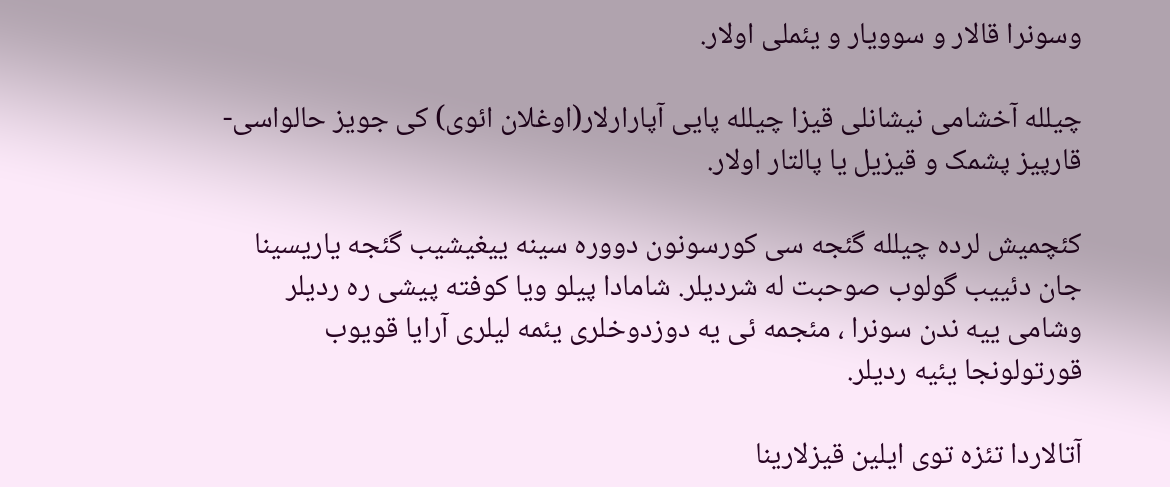وسونرا قالار و سوویار و یئملی اولار.

چیلله آخشامی نیشانلی قیزا چیلله پایی آپارارلار(اوغلان ائوی) کی جویز حالواسی- قارپیز پشمک و قیزیل یا پالتار اولار.

کئچمیش لرده چیلله گئجه سی کورسونون دووره سینه ییغیشیب گئجه یاریسینا جان دئییب گولوب صوحبت له شردیلر. شامادا پیلو ویا کوفته پیشی ره ردیلر وشامی ییه ندن سونرا ، مئجمه ئی یه دوزدوخلری یئمه لیلری آرایا قویوب قورتولونجا یئیه ردیلر.

آتالاردا تئزه توی ایلین قیزلارینا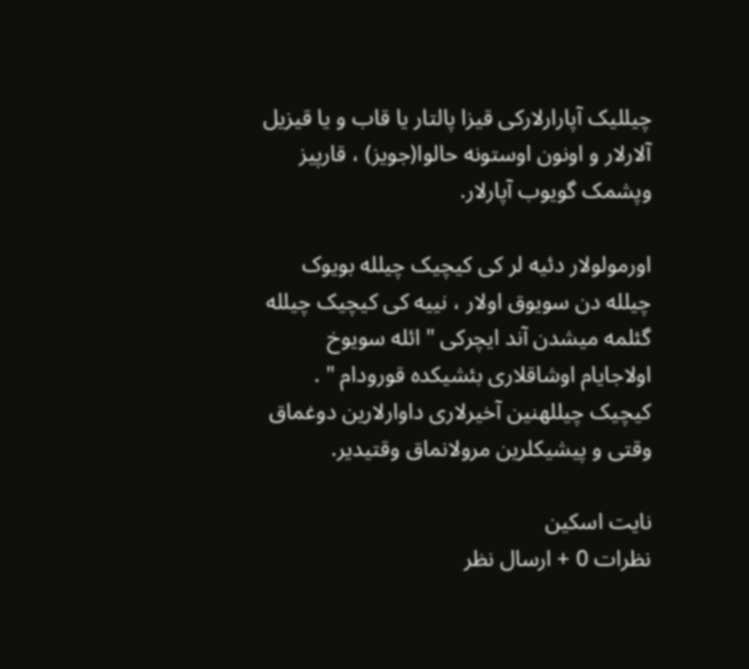چیللیک آپارارلارکی قیزا پالتار یا قاب و یا قیزیل آلارلار و اونون اوستونه حالوا(جویز) ، قارپیز وپشمک گویوب آپارلار.

اورمولولار دئیه لر کی کیچیک چیلله بویوک چیلله دن سویوق اولار ، نییه کی کیچیک چیلله گئلمه میشدن آند ایچرکی " ائله سویوخ اولاجایام اوشاقلاری بئشیکده قورودام " . کیچیک چیللهنین آخیرلاری داوارلارین دوغماق وقتی و پیشیکلرین مرولانماق وقتیدیر.

نایت اسکین
نظرات 0 + ارسال نظر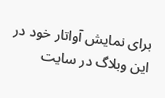برای نمایش آواتار خود در این وبلاگ در سایت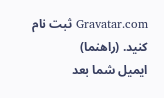Gravatar.com ثبت نام کنید. (راهنما)
ایمیل شما بعد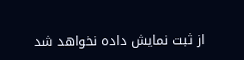از ثبت نمایش داده نخواهد شد